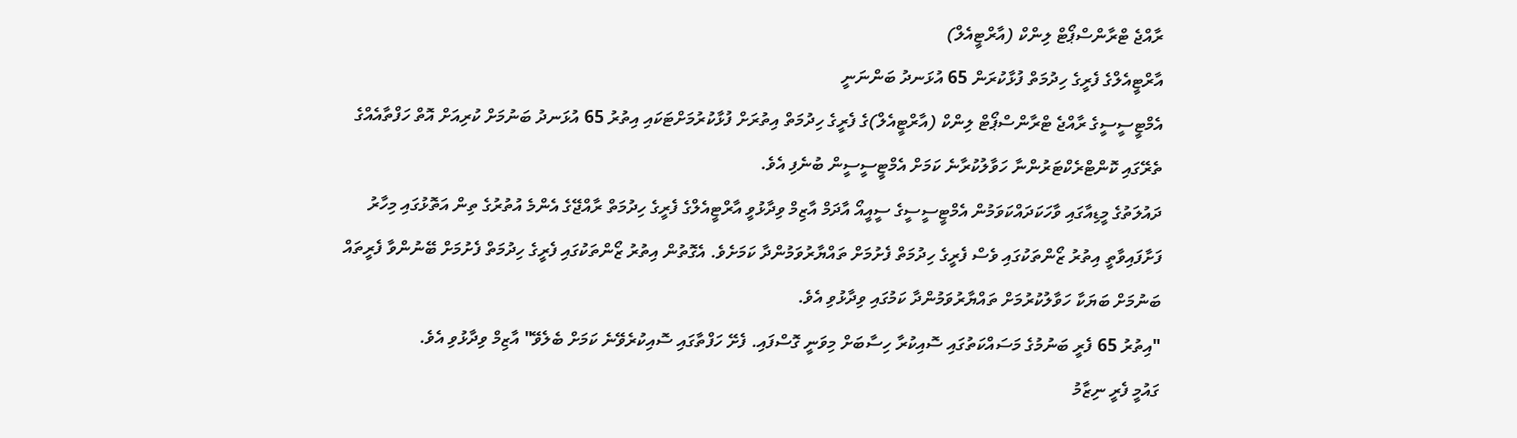ރާއްޖެ ޓްރާންސްޕޯޓް ލިންކް (އާރްޓީއެލް)
އާރްޓީއެލްގެ ފެރީގެ ހިދުމަތް ފުޅާކުރަން 65 އުޅަނދު ބަންނަނީ
އެމްޓީސީސީގެ ރާއްޖެ ޓްރާންސްޕޯޓް ލިންކް (އާރްޓީއެލް)ގެ ފެރީގެ ހިދުމަތް އިތުރަށް ފުޅާކުރުމަށްޓަކައި އިތުރު 65 އުޅަނދު ބަނުމަށް ކުރިއަށް އޮތް ހަފްތާއެއްގެ ތެރޭގައި ކޮންޓްރެކްޓަރުންނާ ހަވާލުކުރާނެ ކަމަށް އެމްޓީސީސީން ބުނެފި އެވެ.
ދައުލަތުގެ މީޑިއާގައި ވާހަކަދައްކަވަމުން އެމްޓީސީސީގެ ސީއީއޯ އާދަމް އާޒިމް ވިދާޅުވީ އާރްޓީއެލްގެ ފެރީގެ ހިދުމަތް ރާއްޖޭގެ އެންމެ އުތުރުގެ ތިން އަތޮޅުގައި މިހާރު ފަށާފައިވާތީ އިތުރު ޒޯންތަކުގައި ވެސް ފެރީގެ ހިދުމަތް ފެށުމަށް ތައްޔާރުވަމުންދާ ކަމަށެވެ. އެގޮތުން އިތުރު ޒޯންތަކުގައި ފެރީގެ ހިދުމަތް ފެށުމަށް ބޭނުންވާ ފެރީތައް ބަނުމަށް ބަޔަކާ ހަވާލުކުރުމަށް ތައްޔާރުވަމުންދާ ކަމުގައި ވިދާޅުވި އެވެ.
"އިތުރު 65 ފެރީ ބަނުމުގެ މަސައްކަތުގައި ސޮއިކުރާ ހިސާބަށް މިވަނީ ގޮސްފައި. ފެށޭ ހަފްތާގައި ސޮއިކުރެވޭނެ ކަމަށް ބެލެވޭ" އާޒިމް ވިދާޅުވި އެވެ.
ގައުމީ ފެރީ ނިޒާމު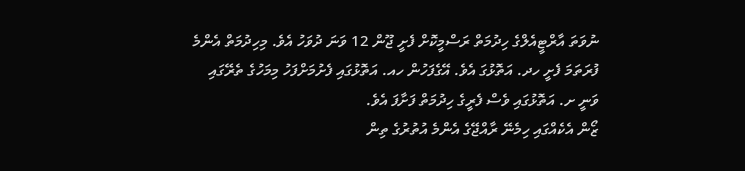ނުވަތަ އާރްޓީއެލްގެ ހިދުމަތް ރަސްމީކޮށް ފެށީ ޖޫން 12 ވަނަ ދުވަހު އެވެ. މިހިދުމަތް އެންމެ ފުރަތަމަ ފެށީ ހދ. އަތޮޅުގަ އެވެ. އޭގެފަހުން ހއ. އަތޮޅުގައި ފެށުމަށްފަހު މިމަހުގެ ތެރޭގައި ވަނީ ށ. އަތޮޅުގައި ވެސް ފެރީގެ ހިދުމަތް ފަށާފަ އެވެ.
ޒޯން އެކެއްގައި ހިމެނޭ ރާއްޖޭގެ އެންމެ އުތުރުގެ ތިން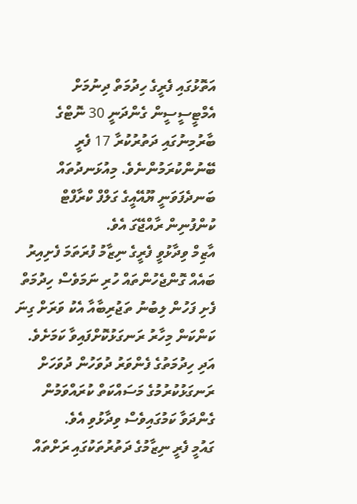އަތޮޅުގައި ފެރީގެ ހިދުމަތް ދިނުމަށް އެމްޓީސީސީން ގެންދަނީ 30 ނޮޓްގެ ބާރުމިނުގައި ދަތުރުކުރާ 17 ފެރީ ބޭނުންކުރަމުންނެވެ. މިއުޅަނދުތައް ބަނދެފަވަނީ ޔޫއޭއީގެ ގަލްފް ކްރާފްޓް ކުންފުނިން ރާއްޖޭގަ އެވެ.
އާޒިމް ވިދާޅުވީ ފެރީގެ ނިޒާމު ފުރަތަމަ ފެށިއިރު ބައެއް ގޮންޖެހުންތައް ހުރި ނަމަވެސް ހިދުމަތް ފެށި ފަހުން ލިބުނު ތަޖުރިބާއާ އެކު ވަރަށް ގިނަ ކަންކަން މިހާރު ރަނގަޅުކޮށްފައިވާ ކަމަށެވެ. އަދި ހިދުމަތުގެ ފެންވަރު ދުވަހުން ދުވަހަށް ރަނގަޅުކުރުމުގެ މަސައްކަތް ކުރައްވަމުން ގެންދަވާ ކަމުގައިވެސް ވިދާޅުވި އެވެ.
ގައުމީ ފެރީ ނިޒާމުގެ ދަތުރުތަކުގައި ރަށްތައް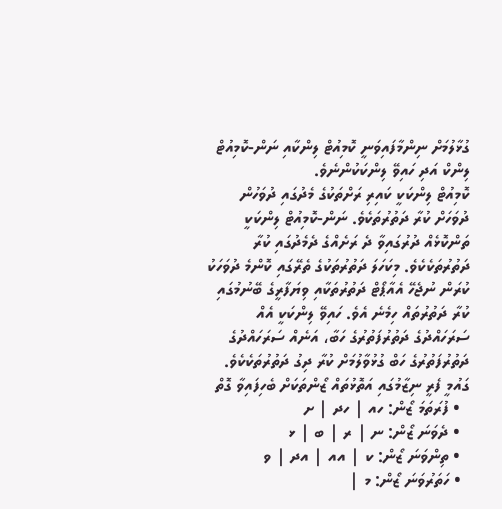ގުޅާލުމަށް ނިންމާފައިވަނީ ކޮމިއުޓް ލިންކާއި ނަން-ކޮމިއުޓް ލިންކް އަދި ހައިވޭ ލިންކަކުންނެވެ.
ކޮމިއުޓް ލިންކަކީ ކައިރި ރަށްތަކުގެ މެދުގައި ދުވަހުން ދުވަހަށް ކުރާ ދަތުރުތަކެވެ. ނަން-ކޮމިއުޓް ލިންކަކީ ތަންކޮޅެއް ދުރުގައިވާ ދެ ރަށެއްގެ ދެމެދުގައި ކުރާ ދަތުރުތަކެކެވެ. މިކަހަލަ ދަތުރުތަކުގެ ތެރޭގައި ކޮންމެ ދުވަހަކު ކުރަން ނުޖެހޭ އެއާޕޯޓް ދަތުރުތަކާއި ވިޔަފާރީގެ ބޭނުމުގައި ކުރާ ދަތުރުތައް ހިމެނެ އެވެ. ހައިވޭ ލިންކަކީ އެއް ސަރަހައްދުގެ ދަތުރުފަތުރުގެ ހަބާ، އަނެއް ސަރަހައްދުގެ ދަތުރުފަތުރުގެ ހަބް ގުޅުވާލުމަށް ކުރާ ދިގު ދަތުރުތަކެކެވެ.
ގައުމީ ފެރީ ނިޒާމުގައި އަތޮޅުތައް ޒޯންތަކަށް ބެހިފައިވާ ގޮތް
  • ފުރަތަމަ ޒޯން: ހއ | ހދ | ށ
  • ދެވަނަ ޒޯން: ނ | ރ | ބ | ޅ
  • ތިންވަނަ ޒޯން: ކ | އއ | އދ | ވ
  • ހަތަރުވަނަ ޒޯން: މ |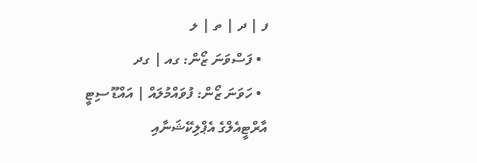ފ | ދ | ތ | ލ
  • ފަސްވަނަ ޒޯން: ގއ | ގދ
  • ހަވަނަ ޒޯން: ފުވައްމުލައް | އައްޑޫ ސިޓީ
އާރްޓީއެލްގެ އެޕްލިކޭޝަނާއި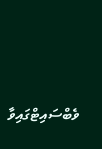ވެބްސައިޓްގައިވާ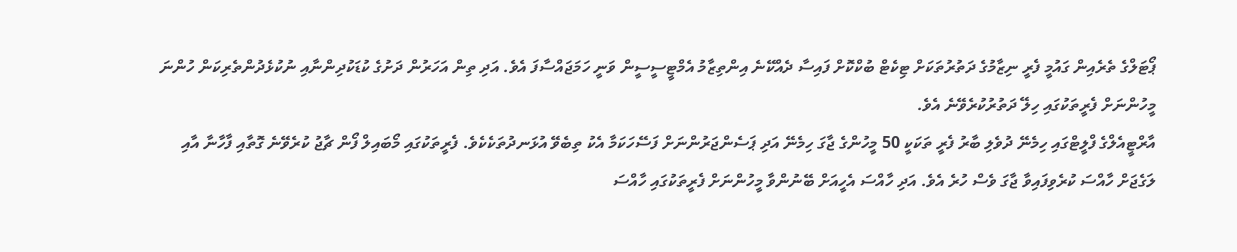ޕޯޓަލްގެ ތެރެއިން ގައުމީ ފެރީ ނިޒާމުގެ ދަތުރުތަކަށް ޓިކެޓް ބުކްކޮށް ފައިސާ ދެއްކޭނެ އިންތިޒާމު އެމްޓީސީސީން ވަނީ ހަމަޖައްސާފަ އެވެ. އަދި ތިން އަހަރުން ދަށުގެ ކުޑަކުދިންނާއި ނުކުޅެދުންތެރިކަން ހުންނަ މީހުންނަށް ފެރީތަކުގައި ހިލޭ ދަތުރުކުރެވޭނެ އެވެ.
އާރްޓީއެލްގެ ފްލީޓްގައި ހިމެނޭ ދުވެލި ބާރު ފެރީ ތަކަކީ 50 މީހުންގެ ޖާގަ ހިމެނޭ އަދި ޕަސެންޖަރުންނަށް ފަސޭހަކަމާ އެކު ތިބެވޭ އުޅަނދުތަކެކެވެ. ފެރީތަކުގައި މޯބައިލް ފޯން ޗާޖު ކުރެވޭނެ ގޮތާއި ފާހާނާ އާއި ލަގެޖަށް ހާއްސަ ކުރެވިފައިވާ ޖާގަ ވެސް ހުރެ އެވެ. އަދި ހާއްސަ އެހީއަށް ބޭނުންވާ މީހުންނަށް ފެރީތަކުގައި ހާއްސަ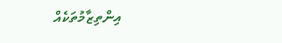އިންތިޒާމުތަކެއް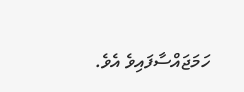ހަމަޖައްސާފައިވެ އެވެ.